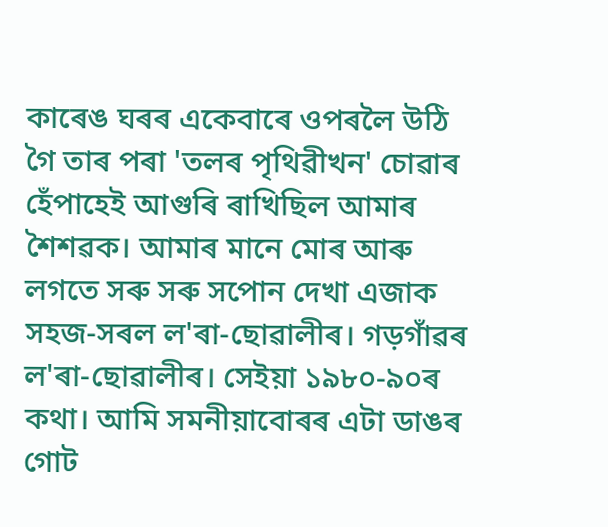কাৰেঙ ঘৰৰ একেবাৰে ওপৰলৈ উঠি গৈ তাৰ পৰা 'তলৰ পৃথিৱীখন' চোৱাৰ হেঁপাহেই আগুৰি ৰাখিছিল আমাৰ শৈশৱক। আমাৰ মানে মোৰ আৰু লগতে সৰু সৰু সপোন দেখা এজাক সহজ-সৰল ল'ৰা-ছোৱালীৰ। গড়গাঁৱৰ ল'ৰা-ছোৱালীৰ। সেইয়া ১৯৮০-৯০ৰ কথা। আমি সমনীয়াবোৰৰ এটা ডাঙৰ গোট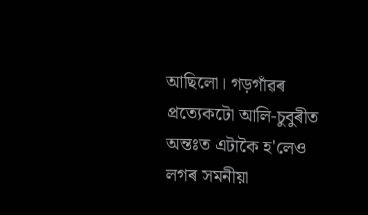আছিলো। গড়গাঁৱৰ প্ৰত্যেকটো আলি-চুবুৰীত অন্তঃত এটাকৈ হ'লেও লগৰ সমনীয়া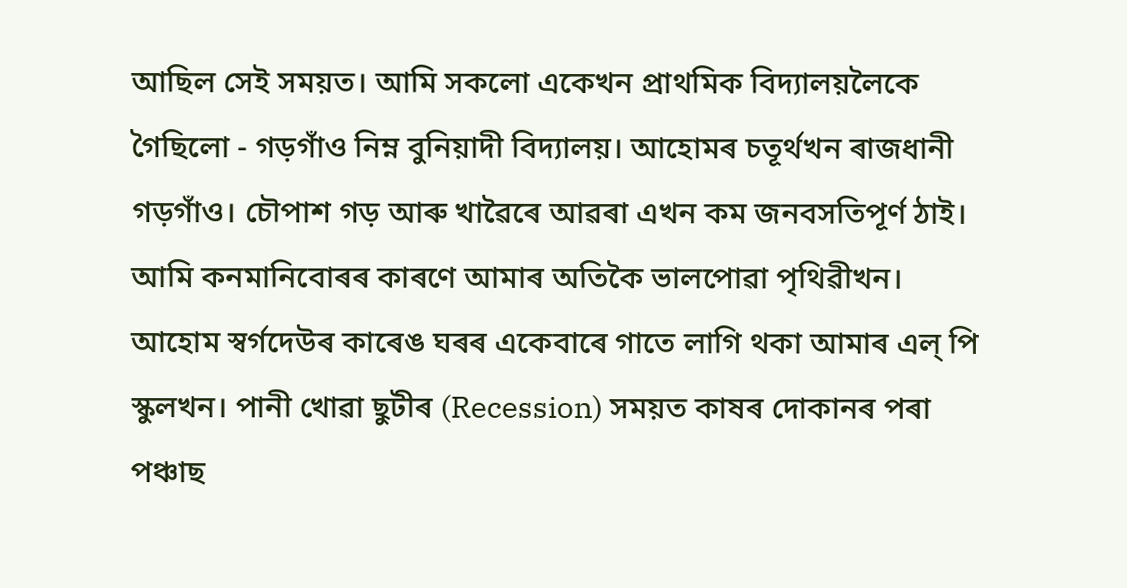আছিল সেই সময়ত। আমি সকলো একেখন প্ৰাথমিক বিদ্যালয়লৈকে গৈছিলো - গড়গাঁও নিম্ন বুনিয়াদী বিদ্যালয়। আহোমৰ চতূৰ্থখন ৰাজধানী গড়গাঁও। চৌপাশ গড় আৰু খাৱৈৰে আৱৰা এখন কম জনবসতিপূৰ্ণ ঠাই। আমি কনমানিবোৰৰ কাৰণে আমাৰ অতিকৈ ভালপোৱা পৃথিৱীখন। আহোম স্বৰ্গদেউৰ কাৰেঙ ঘৰৰ একেবাৰে গাতে লাগি থকা আমাৰ এল্ পি স্কুলখন। পানী খোৱা ছুটীৰ (Recession) সময়ত কাষৰ দোকানৰ পৰা পঞ্চাছ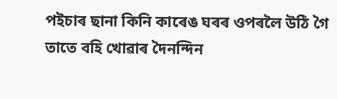পইচাৰ ছানা কিনি কাৰেঙ ঘৰৰ ওপৰলৈ উঠি গৈ তাতে বহি খোৱাৰ দৈনন্দিন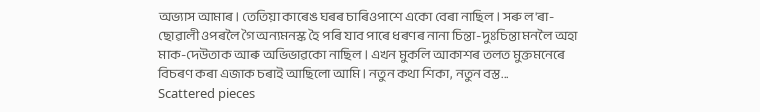অভ্যাস আমাৰ। তেতিয়া কাৰেঙ ঘৰৰ চাৰিওপাশে একো বেৰা নাছিল। সৰু ল'ৰা-ছোৱালী ওপৰলৈ গৈ অন্যমনস্ক হৈ পৰি যাব পাৰে ধৰণৰ নানা চিন্তা-দুঃচিন্তা মনলৈ অহা মাক-দেউতাক আৰু অভিভাৱকো নাছিল। এখন মুকলি আকাশৰ তলত মুক্তমনেৰে বিচৰণ কৰা এজাক চৰাই আছিলো আমি। নতুন কথা শিকা, নতুন বস্ত...
Scattered pieces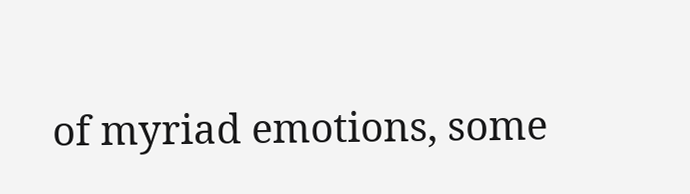of myriad emotions, some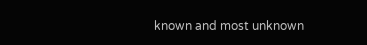known and most unknown